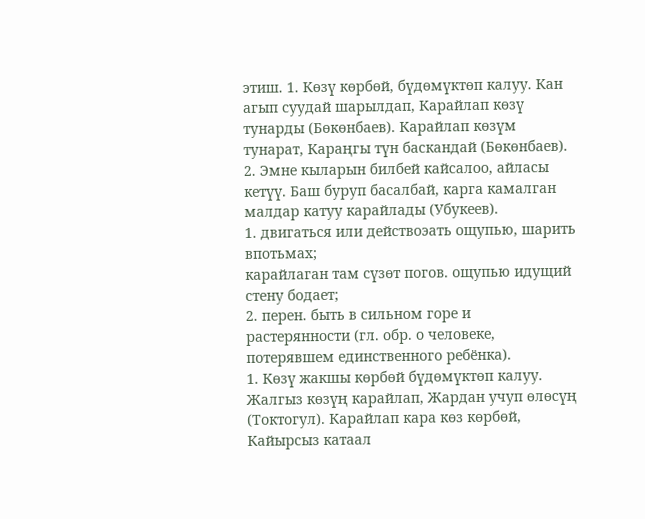этиш. 1. Көзү көрбөй, бүдөмүктөп калуу. Кан агып суудай шарылдап, Карайлап көзү тунарды (Бөкөнбаев). Карайлап көзүм тунарат, Караңгы түн баскандай (Бөкөнбаев).
2. Эмне кыларын билбей кайсалоо, айласы кетүү. Баш буруп басалбай, карга камалган малдар катуу карайлады (Убукеев).
1. двигаться или действоэать ощупью, шарить впотьмах;
карайлаган там сүзөт погов. ощупью идущий стену бодает;
2. перен. быть в сильном горе и растерянности (гл. обр. о человеке, потерявшем единственного ребёнка).
1. Көзү жакшы көрбөй бүдөмүктөп калуу. Жалгыз көзүң карайлап, Жардан учуп өлөсүң (Токтогул). Карайлап кара көз көрбөй, Кайырсыз катаал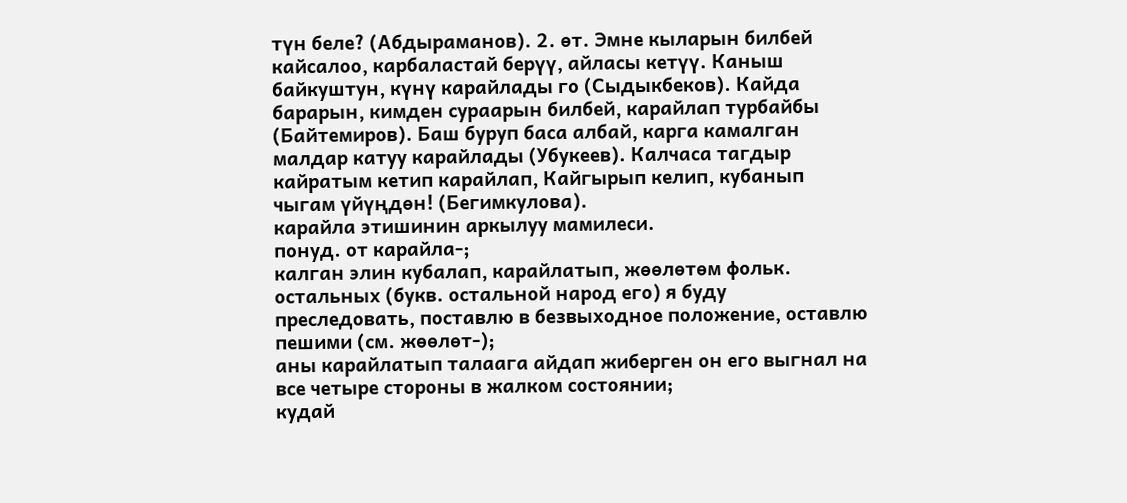түн беле? (Абдыраманов). 2. өт. Эмне кыларын билбей кайсалоо, карбаластай берүү, айласы кетүү. Каныш байкуштун, күнү карайлады го (Сыдыкбеков). Кайда барарын, кимден сураарын билбей, карайлап турбайбы (Байтемиров). Баш буруп баса албай, карга камалган малдар катуу карайлады (Убукеев). Калчаса тагдыр кайратым кетип карайлап, Кайгырып келип, кубанып чыгам үйүңдөн! (Бегимкулова).
карайла этишинин аркылуу мамилеси.
понуд. от карайла-;
калган элин кубалап, карайлатып, жөөлөтөм фольк. остальных (букв. остальной народ его) я буду преследовать, поставлю в безвыходное положение, оставлю пешими (см. жөөлөт-);
аны карайлатып талаага айдап жиберген он его выгнал на все четыре стороны в жалком состоянии;
кудай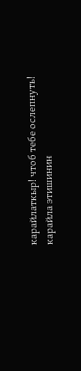карайлаткыр! чтоб тебе ослепнуть!
карайла этишинин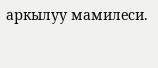аркылуу мамилеси.